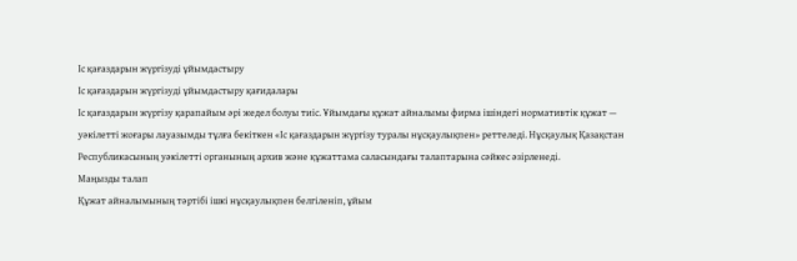Іс қағаздарын жүргізуді ұйымдастыру
Іс қағаздарын жүргізуді ұйымдастыру қағидалары
Іс қағаздарын жүргізу қарапайым әрі жедел болуы тиіс. Ұйымдағы құжат айналымы фирма ішіндегі нормативтік құжат — уәкілетті жоғары лауазымды тұлға бекіткен «Іс қағаздарын жүргізу туралы нұсқаулықпен» реттеледі. Нұсқаулық Қазақстан Республикасының уәкілетті органының архив және құжаттама саласындағы талаптарына сәйкес әзірленеді.
Маңызды талап
Құжат айналымының тәртібі ішкі нұсқаулықпен белгіленіп, ұйым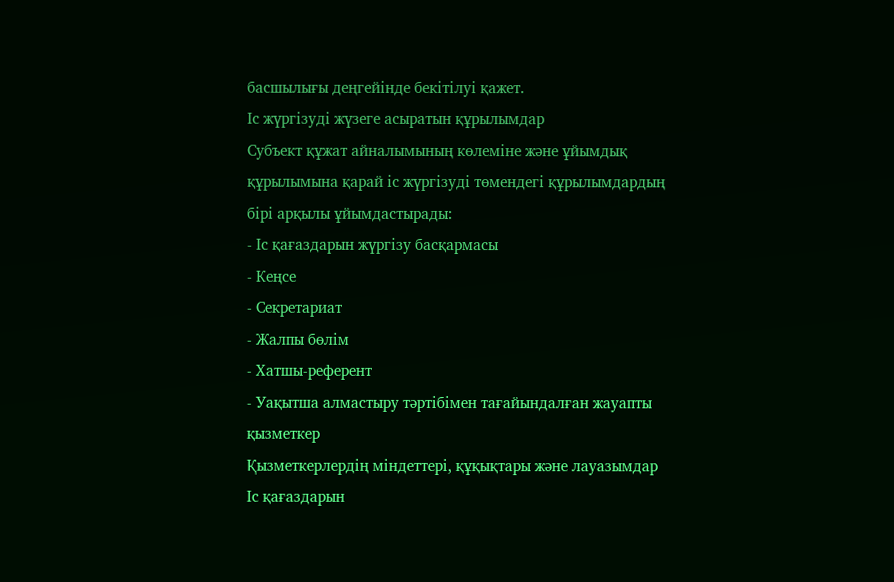басшылығы деңгейінде бекітілуі қажет.
Іс жүргізуді жүзеге асыратын құрылымдар
Субъект құжат айналымының көлеміне және ұйымдық құрылымына қарай іс жүргізуді төмендегі құрылымдардың бірі арқылы ұйымдастырады:
- Іс қағаздарын жүргізу басқармасы
- Кеңсе
- Секретариат
- Жалпы бөлім
- Хатшы-референт
- Уақытша алмастыру тәртібімен тағайындалған жауапты қызметкер
Қызметкерлердің міндеттері, құқықтары және лауазымдар
Іс қағаздарын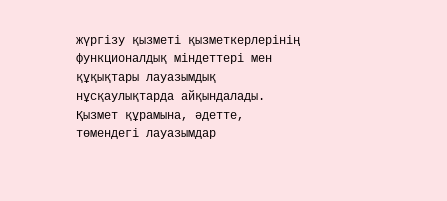жүргізу қызметі қызметкерлерінің функционалдық міндеттері мен құқықтары лауазымдық нұсқаулықтарда айқындалады. Қызмет құрамына, әдетте, төмендегі лауазымдар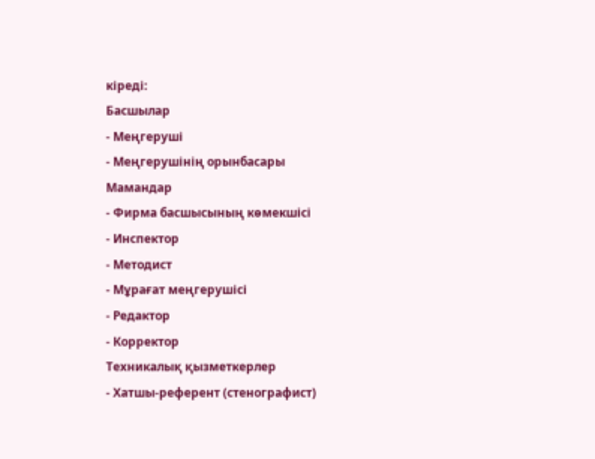кіреді:
Басшылар
- Меңгеруші
- Меңгерушінің орынбасары
Мамандар
- Фирма басшысының көмекшісі
- Инспектор
- Методист
- Мұрағат меңгерушісі
- Редактор
- Корректор
Техникалық қызметкерлер
- Хатшы-референт (стенографист)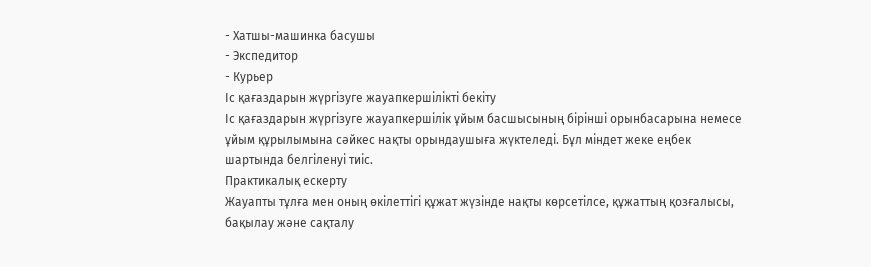- Хатшы-машинка басушы
- Экспедитор
- Курьер
Іс қағаздарын жүргізуге жауапкершілікті бекіту
Іс қағаздарын жүргізуге жауапкершілік ұйым басшысының бірінші орынбасарына немесе ұйым құрылымына сәйкес нақты орындаушыға жүктеледі. Бұл міндет жеке еңбек шартында белгіленуі тиіс.
Практикалық ескерту
Жауапты тұлға мен оның өкілеттігі құжат жүзінде нақты көрсетілсе, құжаттың қозғалысы, бақылау және сақталу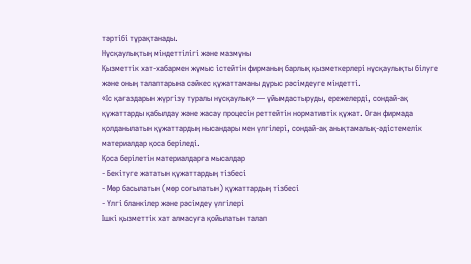тәртібі тұрақтанады.
Нұсқаулықтың міндеттілігі және мазмұны
Қызметтік хат-хабармен жұмыс істейтін фирманың барлық қызметкерлері нұсқаулықты білуге және оның талаптарына сәйкес құжаттаманы дұрыс рәсімдеуге міндетті.
«Іс қағаздарын жүргізу туралы нұсқаулық» — ұйымдастыруды, ережелерді, сондай-ақ құжаттарды қабылдау және жасау процесін реттейтін нормативтік құжат. Оған фирмада қолданылатын құжаттардың нысандары мен үлгілері, сондай-ақ анықтамалық-әдістемелік материалдар қоса беріледі.
Қоса берілетін материалдарға мысалдар
- Бекітуге жататын құжаттардың тізбесі
- Мөр басылатын (мөр соғылатын) құжаттардың тізбесі
- Үлгі бланкілер және рәсімдеу үлгілері
Ішкі қызметтік хат алмасуға қойылатын талап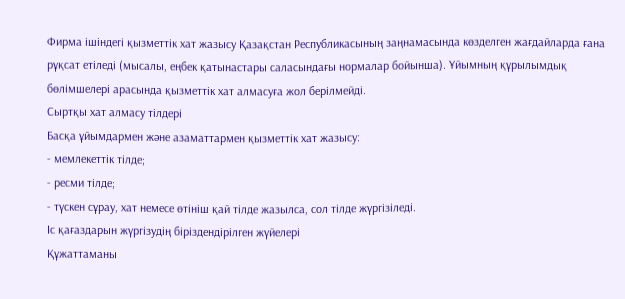Фирма ішіндегі қызметтік хат жазысу Қазақстан Республикасының заңнамасында көзделген жағдайларда ғана рұқсат етіледі (мысалы, еңбек қатынастары саласындағы нормалар бойынша). Ұйымның құрылымдық бөлімшелері арасында қызметтік хат алмасуға жол берілмейді.
Сыртқы хат алмасу тілдері
Басқа ұйымдармен және азаматтармен қызметтік хат жазысу:
- мемлекеттік тілде;
- ресми тілде;
- түскен сұрау, хат немесе өтініш қай тілде жазылса, сол тілде жүргізіледі.
Іс қағаздарын жүргізудің біріздендірілген жүйелері
Құжаттаманы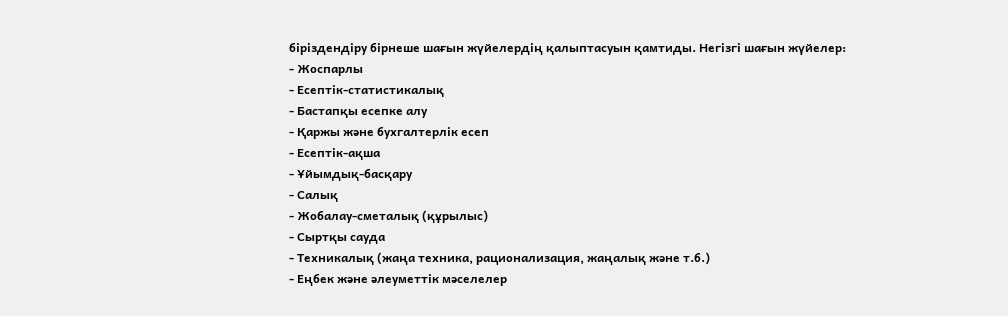біріздендіру бірнеше шағын жүйелердің қалыптасуын қамтиды. Негізгі шағын жүйелер:
- Жоспарлы
- Есептік-статистикалық
- Бастапқы есепке алу
- Қаржы және бухгалтерлік есеп
- Есептік-ақша
- Ұйымдық-басқару
- Салық
- Жобалау-сметалық (құрылыс)
- Сыртқы сауда
- Техникалық (жаңа техника, рационализация, жаңалық және т.б.)
- Еңбек және әлеуметтік мәселелер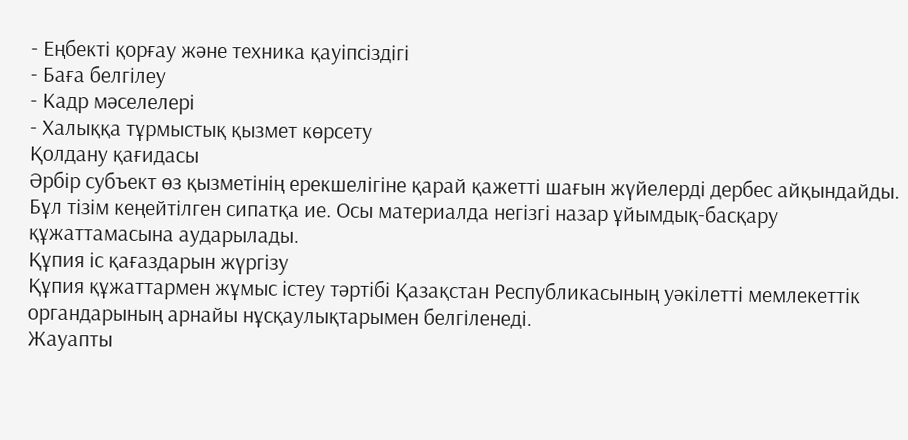- Еңбекті қорғау және техника қауіпсіздігі
- Баға белгілеу
- Кадр мәселелері
- Халыққа тұрмыстық қызмет көрсету
Қолдану қағидасы
Әрбір субъект өз қызметінің ерекшелігіне қарай қажетті шағын жүйелерді дербес айқындайды. Бұл тізім кеңейтілген сипатқа ие. Осы материалда негізгі назар ұйымдық-басқару құжаттамасына аударылады.
Құпия іс қағаздарын жүргізу
Құпия құжаттармен жұмыс істеу тәртібі Қазақстан Республикасының уәкілетті мемлекеттік органдарының арнайы нұсқаулықтарымен белгіленеді.
Жауапты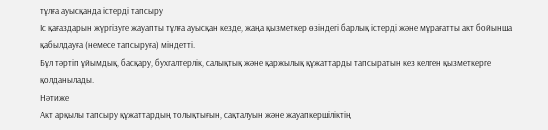тұлға ауысқанда істерді тапсыру
Іс қағаздарын жүргізуге жауапты тұлға ауысқан кезде, жаңа қызметкер өзіндегі барлық істерді және мұрағатты акт бойынша қабылдауға (немесе тапсыруға) міндетті.
Бұл тәртіп ұйымдық, басқару, бухгалтерлік, салықтық және қаржылық құжаттарды тапсыратын кез келген қызметкерге қолданылады.
Нәтиже
Акт арқылы тапсыру құжаттардың толықтығын, сақталуын және жауапкершіліктің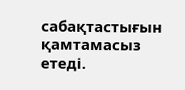сабақтастығын қамтамасыз етеді.